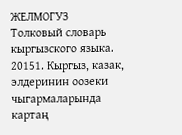ЖЕЛМОГУЗ
Толковый словарь кыргызского языка. 20151. Кыргыз, казак, элдеринин оозеки чыгармаларында картаң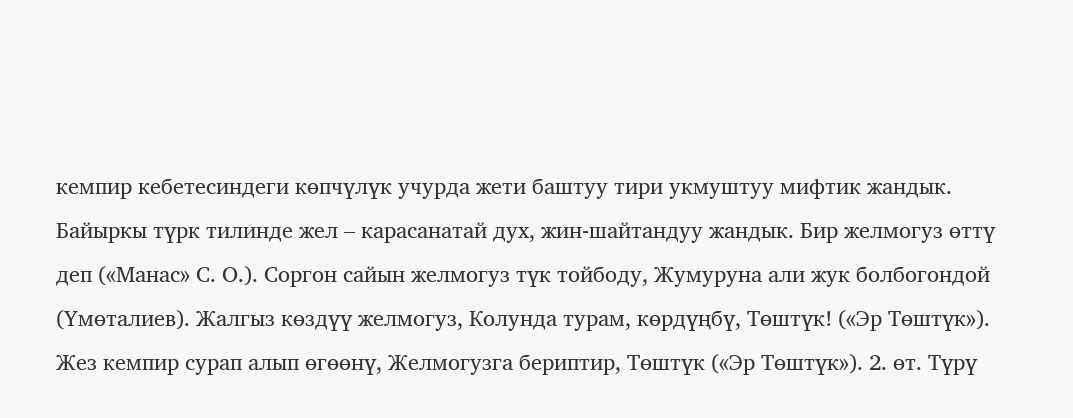кемпир кебетесиндеги көпчүлүк учурда жети баштуу тири укмуштуу мифтик жандык. Байыркы түрк тилинде жел – карасанатай дух, жин-шайтандуу жандык. Бир желмогуз өттү деп («Манас» С. О.). Соргон сайын желмогуз түк тойбоду, Жумуруна али жук болбогондой (Үмөталиев). Жалгыз көздүү желмогуз, Колунда турам, көрдүңбү, Төштүк! («Эр Төштүк»). Жез кемпир сурап алып өгөөнү, Желмогузга бериптир, Төштүк («Эр Төштүк»). 2. өт. Түрү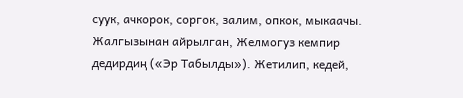суук, ачкорок, соргок, залим, опкок, мыкаачы. Жалгызынан айрылган, Желмогуз кемпир дедирдиң («Эр Табылды»). Жетилип, кедей,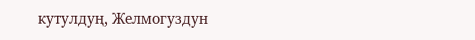кутулдуң, Желмогуздун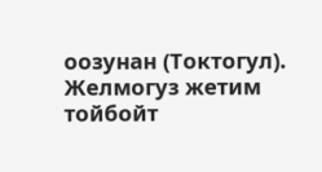оозунан (Токтогул). Желмогуз жетим тойбойт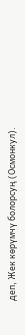деп, Жек көрүмчү болорсуң (Осмонкул).